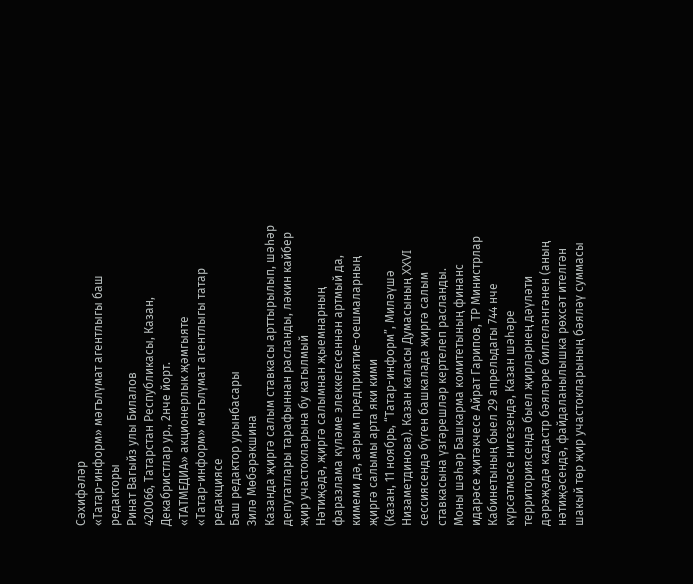Сәхифәләр
«Татар-информ» мәгълүмат агентлыгы баш редакторы
Ринат Вагыйз улы Билалов
420066, Татарстан Республикасы, Казан, Декабристлар ур., 2нче йорт.
«ТАТМЕДИА» акционерлык җәмгыяте
«Татар-информ» мәгълүмат агентлыгы татар редакциясе
Баш редактор урынбасары
Зилә Мөбәрәкшина
Казанда җиргә салым ставкасы арттырылып, шәһәр депутатлары тарафыннан расланды, ләкин кайбер җир участокларына бу кагылмый
Нәтиҗәдә, җиргә салымнан җыемнарның фаразлама күләме элеккегесеннән артмый да, кимеми дә, аерым предприятие-оешмаларның җиргә салымы арта яки кими
(Казан, 11 ноябрь, “Татар-информ”, Миләүшә Низаметдинова). Казан каласы Думасының XXVI сессиясендә бүген башкалада җиргә салым ставкасына үзгәрешләр кертелеп расланды.
Моны шәһәр Башкарма комитетының финанс идарәсе җитәкчесе Айрат Гарипов, ТР Министрлар Кабинетының быел 29 апрельдагы 744 нче күрсәтмәсе нигезендә, Казан шәһәре территориясендә быел җирләрнең дәүләти дәрәҗәдә кадастр бәяләре билгеләнгәнен (аның нәтиҗәсендә, файдаланылышка рөхсәт ителгән шакый төр җир участокларының бәяләү суммасы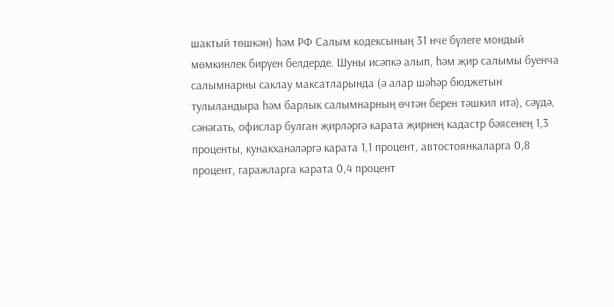шактый төшкән) һәм РФ Салым кодексының 31 нче бүлеге мондый мөмкинлек бирүен белдерде. Шуны исәпкә алып, һәм җир салымы буенча салымнарны саклау максатларында (ә алар шәһәр бюджетын тулыландыра һәм барлык салымнарның өчтән берен тәшкил итә), сәүдә, сәнәгать, офислар булган җирләргә карата җирнең кадастр бәясенең 1,3 проценты, кунакханәләргә карата 1,1 процент, автостоянкаларга 0,8 процент, гаражларга карата 0,4 процент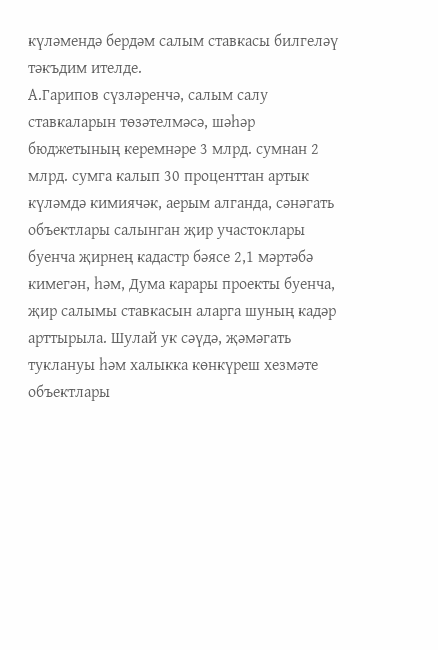күләмендә бердәм салым ставкасы билгеләү тәкъдим ителде.
А.Гарипов сүзләренчә, салым салу ставкаларын төзәтелмәсә, шәһәр бюджетының керемнәре 3 млрд. сумнан 2 млрд. сумга калып 30 проценттан артык күләмдә кимиячәк, аерым алганда, сәнәгать объектлары салынган җир участоклары буенча җирнең кадастр бәясе 2,1 мәртәбә кимегән, һәм, Дума карары проекты буенча, җир салымы ставкасын аларга шуның кадәр арттырыла. Шулай ук сәүдә, җәмәгать туклануы һәм халыкка көнкүреш хезмәте объектлары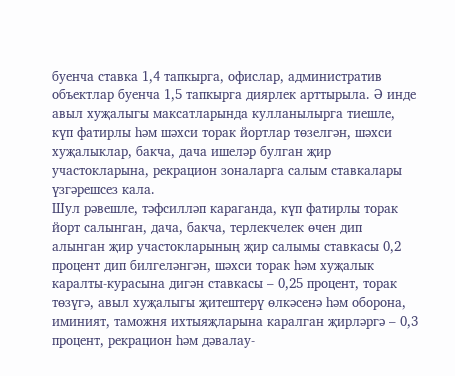буенча ставка 1,4 тапкырга, офислар, административ объектлар буенча 1,5 тапкырга диярлек арттырыла. Ә инде авыл хуҗалыгы максатларында кулланылырга тиешле, күп фатирлы һәм шәхси торак йортлар төзелгән, шәхси хуҗалыклар, бакча, дача ишеләр булган җир участокларына, рекрацион зоналарга салым ставкалары үзгәрешсез кала.
Шул рәвешле, тәфсилләп караганда, күп фатирлы торак йорт салынган, дача, бакча, терлекчелек өчен дип алынган җир участокларының җир салымы ставкасы 0,2 процент дип билгеләнгән, шәхси торак һәм хуҗалык каралты-курасына дигән ставкасы – 0,25 процент, торак төзүгә, авыл хуҗалыгы җитештерү өлкәсенә һәм оборона, иминият, таможня ихтыяҗларына каралган җирләргә – 0,3 процент, рекрацион һәм дәвалау-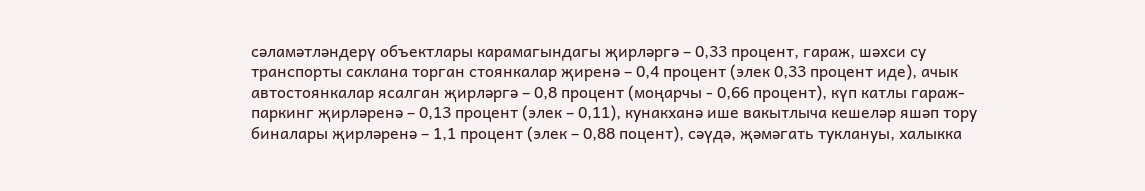сәламәтләндерү объектлары карамагындагы җирләргә – 0,33 процент, гараж, шәхси су транспорты саклана торган стоянкалар җиренә – 0,4 процент (элек 0,33 процент иде), ачык автостоянкалар ясалган җирләргә – 0,8 процент (моңарчы - 0,66 процент), күп катлы гараж-паркинг җирләренә – 0,13 процент (элек – 0,11), кунакханә ише вакытлыча кешеләр яшәп тору биналары җирләренә – 1,1 процент (элек – 0,88 поцент), сәүдә, җәмәгать туклануы, халыкка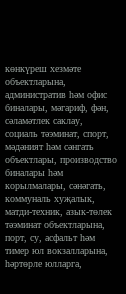көнкүреш хезмәте объектларына, административ һәм офис биналары, мәгариф, фән, сәламәтлек саклау, социаль тәэминат, спорт, мәдәният һәм сәнгать объектлары, производство биналары һәм корылмалары, сәнәгать, коммуналь хуҗалык, матди-техник, азык-төлек тәэминат объектларына, порт, су, асфальт һәм тимер юл вокзалларына, һәртөрле юлларга,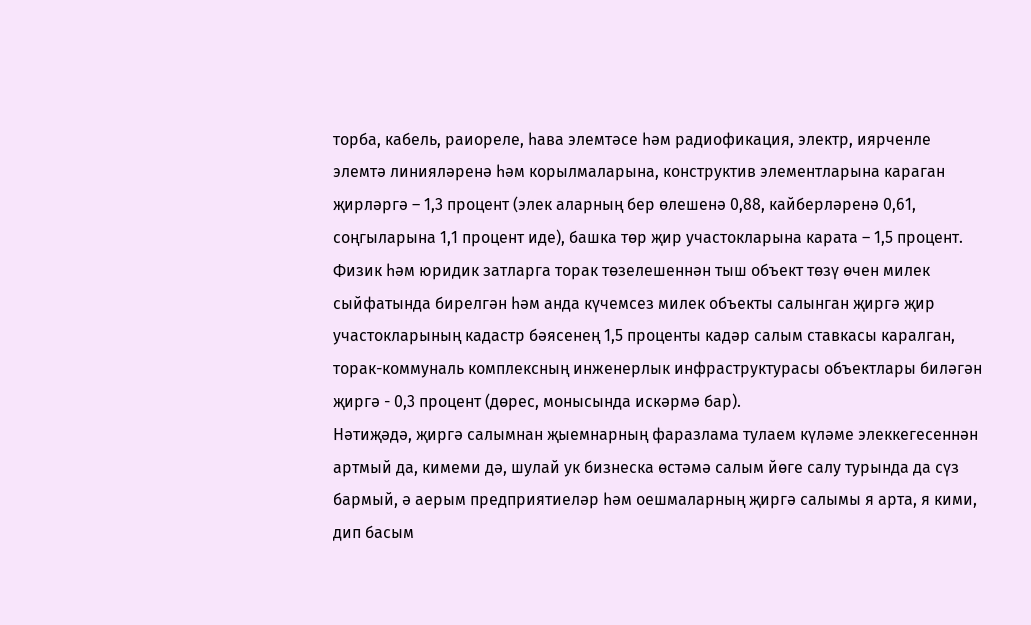торба, кабель, раиореле, һава элемтәсе һәм радиофикация, электр, иярченле элемтә линияләренә һәм корылмаларына, конструктив элементларына караган җирләргә – 1,3 процент (элек аларның бер өлешенә 0,88, кайберләренә 0,61, соңгыларына 1,1 процент иде), башка төр җир участокларына карата – 1,5 процент. Физик һәм юридик затларга торак төзелешеннән тыш объект төзү өчен милек сыйфатында бирелгән һәм анда күчемсез милек объекты салынган җиргә җир участокларының кадастр бәясенең 1,5 проценты кадәр салым ставкасы каралган, торак-коммуналь комплексның инженерлык инфраструктурасы объектлары биләгән җиргә - 0,3 процент (дөрес, монысында искәрмә бар).
Нәтиҗәдә, җиргә салымнан җыемнарның фаразлама тулаем күләме элеккегесеннән артмый да, кимеми дә, шулай ук бизнеска өстәмә салым йөге салу турында да сүз бармый, ә аерым предприятиеләр һәм оешмаларның җиргә салымы я арта, я кими, дип басым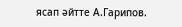ясап әйтте А.Гарипов.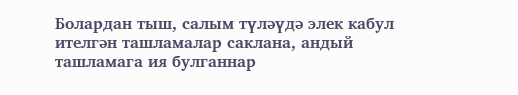Болардан тыш, салым түләүдә элек кабул ителгән ташламалар саклана, андый ташламага ия булганнар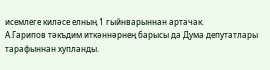исемлеге киләсе елның 1 гыйнварыннан артачак.
А.Гарипов тәкъдим иткәннәрнең барысы да Дума депутатлары тарафыннан хупланды.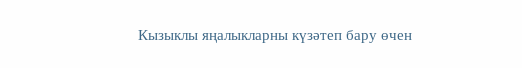Кызыклы яңалыкларны күзәтеп бару өчен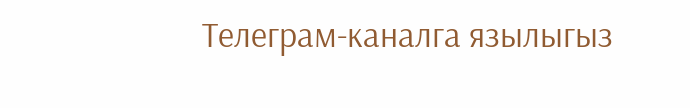Телеграм-каналга язылыгыз